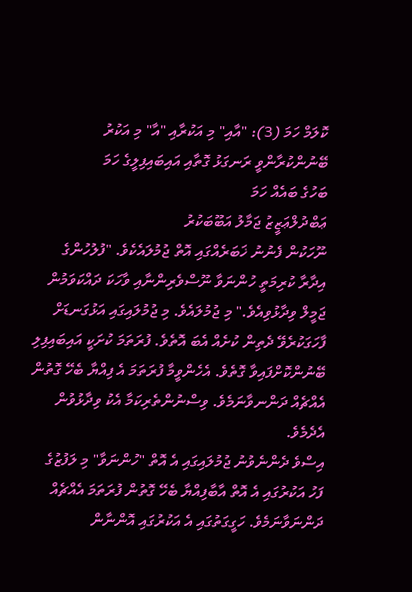ކޮލަމް ހަމަ (3): "އާއި" މި އަކުރާއި "އާ" މި އަކުރު ބޭނުންކުރާންވީ ރަނގަޅު ގޮތާއި އައިބައިފިލީގެ ހަމަ
ބަހުގެ ބައެއް ހަމަ
ޢަބްދުލްޢަޒީޒު ޖަމާލު އަބޫބަކުރު
ނޫހަކުން ފެނުނު ޚަބަރެއްގައި އޮތް ޖުމުލައެކެވެ. "ފުލުހުންގެ އިދާރާ ކުރިމަތީ ހުންނަވާ ނޫސްވެރިންނާއި ވާހަކަ ދައްކަވަމުން ޖަމީލް ވިދާޅުވިއެވެ." މި ޖުމުލައެވެ. މި ޖުމުލައިގައި އަޅުގަނޑަށް ފާހަގަކުރެވޭ ދެތިން ކުށެއް އެބަ އޮތެވެ. ފުރަތަމަ ކުށަކީ އައިބައިފިލި ބޭނުންކޮށްފައިވާ ގޮތެވެ. އެހެންވީމާ ފުރަތަމަ އެ ފިއްޔާ ބެހޭ ގޮތުން އެއްޗެއް ދަންނވާނަމެވެ. ވިސްނުންތެރިކަމާ އެކު ވިދާޅުވުން އެދެމެވެ.
އިސްވެ ދެންނެވުނު ޖުމުލައިގައި އެ އޮތް "ހުންނަވާ" މި ލަފުޒުގެ ފަހު އަކުރުގައި އެ އޮތް އާބާފިއްޔާ ބެހޭ ގޮތުން ފުރަތަމަ އެއްޗެއް ދަންނަވާނަމެވެ. ހަގީގަތުގައި އެ އަކުރުގައި އޮންނާން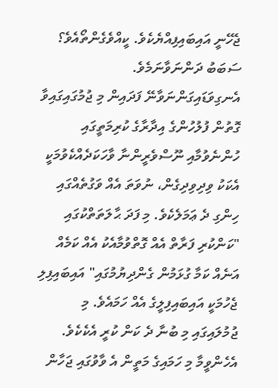ޖެހޭނީ އައިބައިފިއްޔެކެވެ. ކީއްވެގެންތޯއެވެ؟ ސަބަބު ދަންނަވާނަމެވެ.
އެނގިވަޑައިގަންނަވާނޭ ފަދައިން މި ޖުމުގައިގައިވާ ގޮތުން ފުލުހުންގެ އިދާރާގެ ކުރިމަތީގައި ހުންނެވުމާއި ނޫސްވެރީންނާ ވާހަކަދެއްކެވުމަކީ އެކަކު ވިދިވިދިގެން، ނުވަތަ އެއް ވަގުތެއްގައި ހިންގި ދެ ޢަމަލެކެވެ. މި ފަދަ ޙާލަތަތްކުގައި "ކަންކުރި ފަރާތް އެއް ގޮތްވުމާއެކު އެއް ކަމެއް އަނެއް ކަމާ ގުޅަމުން ގެންދިޔުމުގައި" އައިބައިފިލި ޖެހުމަކީ އައިބައިފިލީގެ އެއް ހަމައެވެ. މި ޖުމުލައިގައި މި ބުނާ ދެ ކަން ކުރީ އެކެކެވެ. އެހެންވީމާ މި ހަމައިގެ މަތީން އެ ވާވުގައި ޖަހާން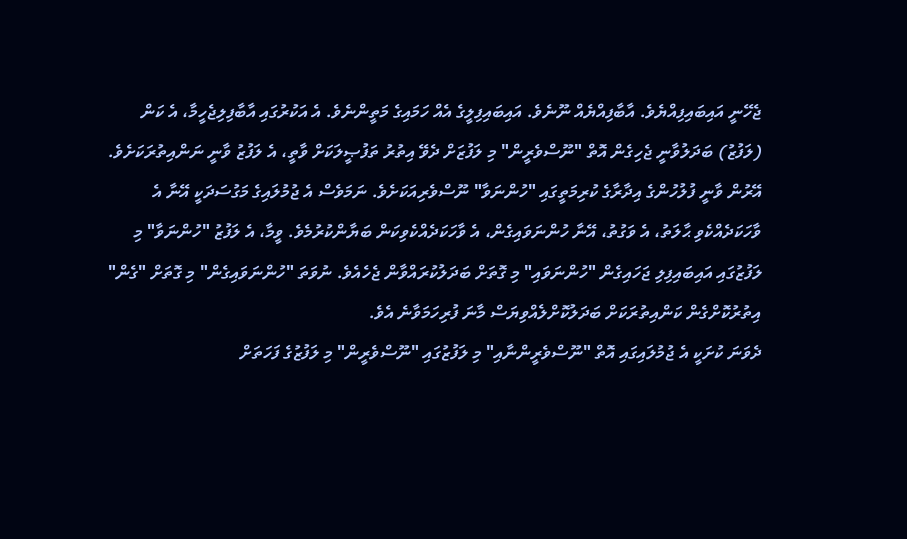ޖެހޭނީ އައިބައިފިއްޔެވެ. އާބާފިއްޔެއް ނޫނެވެ. އައިބައިފިލީގެ އެއް ހަމައިގެ މަތީންނެވެ. އެ އަކުރުގައި އާބާފިލިޖެހީމާ، އެ ކަން (ލަފުޒު) ބަދަލުވާނީ ޖެހިގެން އޮތް "ނޫސްވެރީން" މި ލަފުޒަށް ދެވޭ އިތުރު ތަފުޞީލަކަށް ވާތީ، އެ ލަފުޒު ވާނީ ނަންއިތުރަކަށެވެ. އޭރުން ވާނީ ފުލުހުންގެ އިދާރާގެ ކުރިމަތީގައި "ހުންނަވާ" ނޫސްވެރިއަކަށެވެ. ނަމަވެސް އެ ޖުމުލައިގެ މަގުސަދަކީ އޭނާ އެ ވާހަކަދެއްކެވި ޙާލަތު، އެ ވަގުތު، އޭނާ ހުންނަވައިގެން، އެ ވާހަކަދެއްކެވިކަން ބަޔާންކުރުމެވެ. ވީމާ، އެ ލަފުޒު "ހުންނަވާ" މި ލަފުޒުގައި އައިބައިފިލި ޖަހައިގެން "ހުންނަވައި" މި ގޮތަށް ބަދަލުކުރައްވާން ޖެހެއެވެ. ނުވަތަ "ހުންނަވައިގެން" މި ގޮތަށް "ގެން" އިތުރުކޮށްގެން ކަންއިތުރަކަށް ބަދަލުކޮށްލެއްވިޔަސް މާނަ ފުރިހަމަވާނެ އެވެ.
ދެވަނަ ކުށަކީ އެ ޖުމުލައިގައި އޮތް "ނޫސްވެރީންނާއި" މި ލަފުޒުގައި "ނޫސްވެރީން" މި ލަފުޒުގެ ފަހަތަށް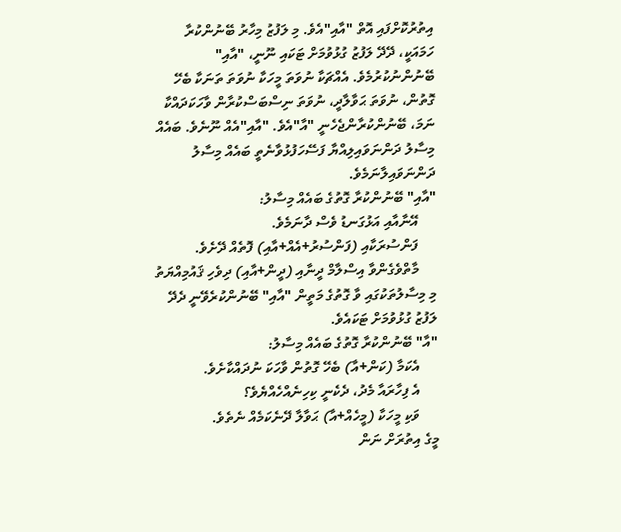އިތުރުކޮށްފައި އޮތް "އާއި"އެވެ. މި ލަފުޒު މިހާރު ބޭނުންކުރާ ހަމައަކީ، ދޭދޭ ލަފުޒު ގުޅުވުމަށް ޓަކައި ނޫނީ، "އާއި" ބޭނުންނުކުރުމެވެ. އެއްޗަކާ ނުވަތަ މީހަކާ ނުވަތަ ތަނަކާ ބެހޭ ގޮތުން، ނުވަތަ ޙަވާލާދީ، ނުވަތަ ނިސްބަސްކުރާން ވާހަކަދައްކާ ނަމަ، ބޭނުންކުރާންޖެހެނީ "އާ"އެވެ. "އާއި"އެއް ނޫނެވެ. ބައެއް މިސާލު ދަންނަވައިލިއްޔާ ފަސޭހަފުޅުވާނެތީ ބައެއް މިސާލު ދަންނަވައިލާނަމެވެ.
"އާއި" ބޭނުންކުރާ ގޮތުގެ ބައެއް މިސާލު:
     އޭނާއާއި އަޅުގަނޑު ވެސް ދާނަމެވެ.
     ފަންސުރަކާއި (ފަންސުރު+އެއް+އާއި) ފޮތެއް ދޭށެވެ.
     މާތްވެގެންވާ އިސްލާމް ދީނާއި (ދީން+އާއި) ދިވެހި ޤައުމިއްޔަތު
މި މިސާލުތަކުގައި ވާ ގޮތުގެ މަތީން "އާއި" ބޭނުންކުރެވޭނީ ދެދޭ ލަފުޒު ގުޅުވުމަށް ޓަކައެވެ.
"އާ" ބޭނުންކުރާ ގޮތުގެ ބައެއް މިސާލު:
     އެކަމާ (ކަން+އާ) ބެހޭ ގޮތުން ވާހަކަ ނުދައްކާށެވެ.
     އެ ފިހާރައާ މެދު، ދެކެނީ ކިހިނެއްހެއްޔެވެ؟
     ވަކި މީހަކާ (މީހެއް+އާ) ޙަވާލާ ދޭނެކަމެއް ނެތެވެ.
މީގެ އިތުރަށް ނަން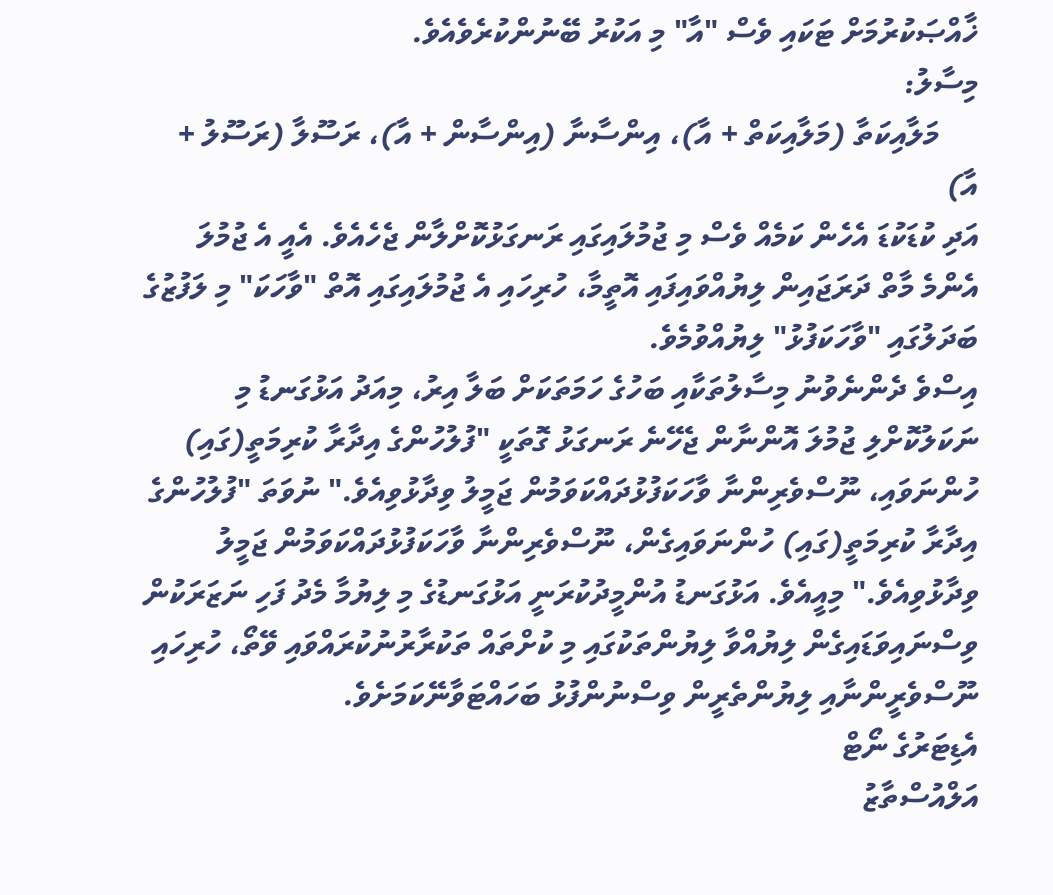ޚާއްޞަކުރުމަށް ޓަކައި ވެސް "އާ" މި އަކުރު ބޭނުންކުރެވެއެވެ.
މިސާލު:
     މަލާއިކަތާ (މަލާއިކަތް + އާ)، އިންސާނާ (އިންސާން + އާ)، ރަސޫލާ (ރަސޫލު + އާ)
އަދި ކުޑަކުޑަ އެހެން ކަމެއް ވެސް މި ޖުމުލައިގައި ރަނގަޅުކޮށްލާން ޖެހެއެވެ. އެއީ އެ ޖުމުލަ އެންމެ މާތް ދަރަޖައިން ލިޔުއްވައިފައި އޮތީމާ، ހުރިހައި އެ ޖުމުލައިގައި އޮތް "ވާހަކަ" މި ލަފުޒުގެ ބަދަލުގައި "ވާހަކަފުޅު" ލިޔުއްވުމެވެ.
އިސްވެ ދެންނެވުނު މިސާލުތަކާއި ބަހުގެ ހަމަތަކަށް ބަލާ އިރު، މިއަދު އަޅުގަނޑު މި ނަކަލުކޮށްލި ޖުމުލަ އޮންނާން ޖެހޭނެ ރަނގަޅު ގޮތަކީ "ފުލުހުންގެ އިދާރާ ކުރިމަތީ(ގައި) ހުންނަވައި، ނޫސްވެރިންނާ ވާހަކަފުޅުދައްކަވަމުން ޖަމީލު ވިދާޅުވިއެވެ." ނުވަތަ "ފުލުހުންގެ އިދާރާ ކުރިމަތީ(ގައި) ހުންނަވައިގެން، ނޫސްވެރިންނާ ވާހަކަފުޅުދައްކަވަމުން ޖަމީލު ވިދާޅުވިއެވެ." މިއީއެވެ. އަޅުގަނޑު އުންމީދުކުރަނީ އަޅުގަނޑުގެ މި ލިޔުމާ މެދު ފަހި ނަޒަރަކުން ވިސްނައިވަޑައިގެން ލިޔުއްވާ ލިޔުންތަކުގައި މި ކުށްތައް ތަކުރާރުނުކުރައްވައި ވޭތޯ، ހުރިހައި ނޫސްވެރީންނާއި ލިޔުންތެރީން ވިސްނުންފުޅު ބަހައްޓަވާނޭކަމަށެވެ.
އެޑިޓަރުގެ ނޯޓް
އަލްއުސްތާޒު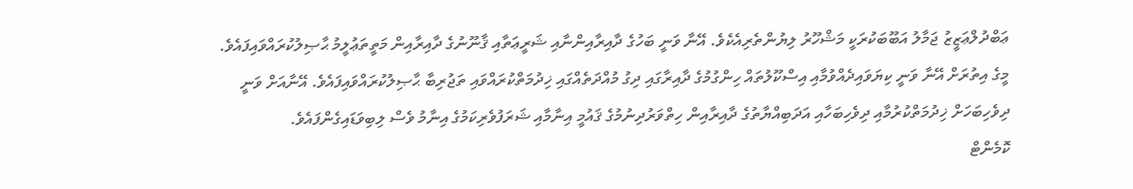ޢަބްދުލްޢަޒީޒު ޖަމާލު އަބޫބަކުރަކީ މަޝްހޫރު ލިޔުންތެރިއެކެވެ. އޭނާ ވަނީ ބަހުގެ ދާއިރާއިންނާއި ޝަރީޢަތާއި ޤާނޫނުގެ ދާއިރާއިން މަތީތަޢުލީމު ޙާޞިލުކުރައްވައިފައެވެ. މީގެ އިތުރަށް އޭނާ ވަނީ ކިޔަވައިދެއްވުމާއި އިސްކޫލުތައް ހިންގުމުގެ ދާއިރާގައި ދިގު މުއްދަތެއްގައި ޚިދުމަތްކުރައްވައި ތަޖުރިބާ ޙާޞިލުކުރައްވައިފައެވެ. އޭނާއަށް ވަނީ ދިވެހިބަހަށް ޚިދުމަތްކުރުމާއި ދިވެހިބަހާއި އަދަބިއްޔާތުގެ ދާއިރާއިން ހިތްވަރުދިނުމުގެ ޤައުމީ އިނާމާއި ޝަރަފުވެރިކަމުގެ އިނާމު ވެސް ލިބިވަޑައިގެންފައެވެ.
ކޮމެންޓް